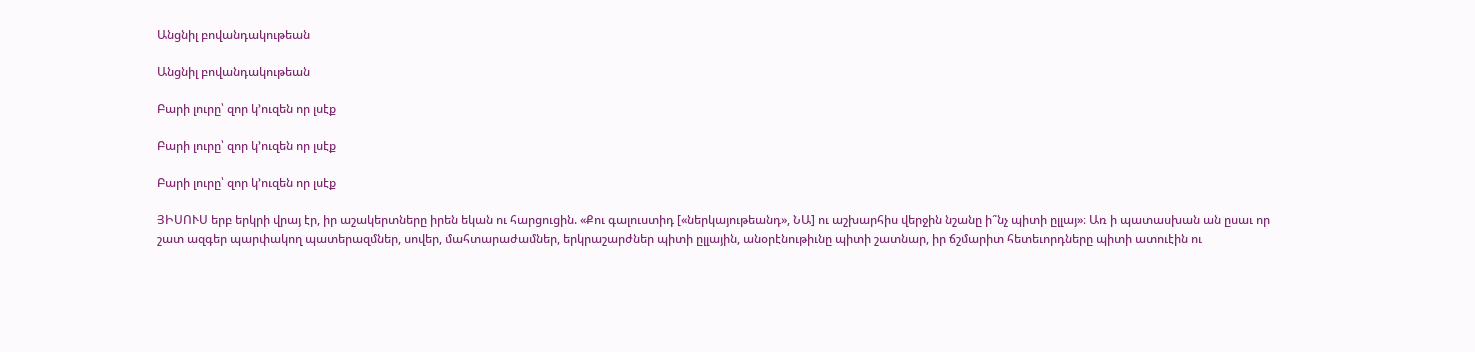Անցնիլ բովանդակութեան

Անցնիլ բովանդակութեան

Բարի լուրը՝ զոր կ’ուզեն որ լսէք

Բարի լուրը՝ զոր կ’ուզեն որ լսէք

Բարի լուրը՝ զոր կ’ուզեն որ լսէք

ՅԻՍՈՒՍ երբ երկրի վրայ էր, իր աշակերտները իրեն եկան ու հարցուցին. «Քու գալուստիդ [«ներկայութեանդ», ՆԱ] ու աշխարհիս վերջին նշանը ի՞նչ պիտի ըլլայ»։ Առ ի պատասխան ան ըսաւ որ շատ ազգեր պարփակող պատերազմներ, սովեր, մահտարաժամներ, երկրաշարժներ պիտի ըլլային, անօրէնութիւնը պիտի շատնար, իր ճշմարիտ հետեւորդները պիտի ատուէին ու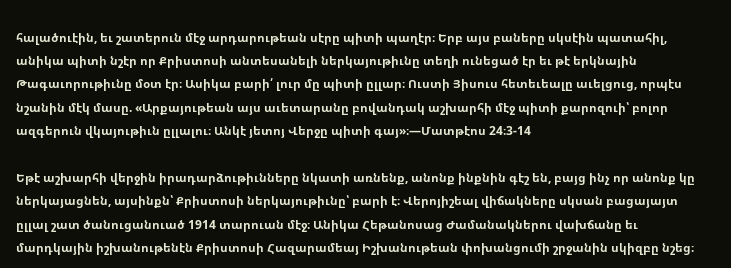հալածուէին, եւ շատերուն մէջ արդարութեան սէրը պիտի պաղէր։ Երբ այս բաները սկսէին պատահիլ, անիկա պիտի նշէր որ Քրիստոսի անտեսանելի ներկայութիւնը տեղի ունեցած էր եւ թէ երկնային Թագաւորութիւնը մօտ էր։ Ասիկա բարի՛ լուր մը պիտի ըլլար։ Ուստի Յիսուս հետեւեալը աւելցուց, որպէս նշանին մէկ մասը. «Արքայութեան այս աւետարանը բովանդակ աշխարհի մէջ պիտի քարոզուի՝ բոլոր ազգերուն վկայութիւն ըլլալու։ Անկէ յետոյ Վերջը պիտի գայ»։—Մատթէոս 24։3-14

Եթէ աշխարհի վերջին իրադարձութիւնները նկատի առնենք, անոնք ինքնին գէշ են, բայց ինչ որ անոնք կը ներկայացնեն, այսինքն՝ Քրիստոսի ներկայութիւնը՝ բարի է։ Վերոյիշեալ վիճակները սկսան բացայայտ ըլլալ շատ ծանուցանուած 1914 տարուան մէջ։ Անիկա Հեթանոսաց Ժամանակներու վախճանը եւ մարդկային իշխանութենէն Քրիստոսի Հազարամեայ Իշխանութեան փոխանցումի շրջանին սկիզբը նշեց։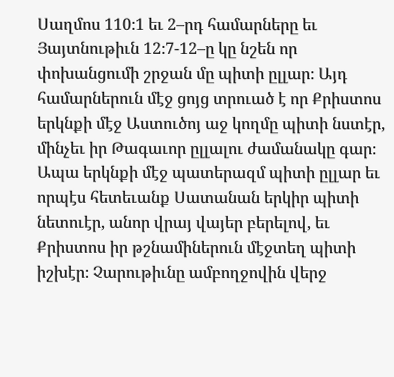Սաղմոս 110։1 եւ 2–րդ համարները եւ Յայտնութիւն 12։7-12–ը կը նշեն որ փոխանցումի շրջան մը պիտի ըլլար։ Այդ համարներուն մէջ ցոյց տրուած է որ Քրիստոս երկնքի մէջ Աստուծոյ աջ կողմը պիտի նստէր, մինչեւ իր Թագաւոր ըլլալու ժամանակը գար։ Ապա երկնքի մէջ պատերազմ պիտի ըլլար եւ որպէս հետեւանք Սատանան երկիր պիտի նետուէր, անոր վրայ վայեր բերելով, եւ Քրիստոս իր թշնամիներուն մէջտեղ պիտի իշխէր։ Չարութիւնը ամբողջովին վերջ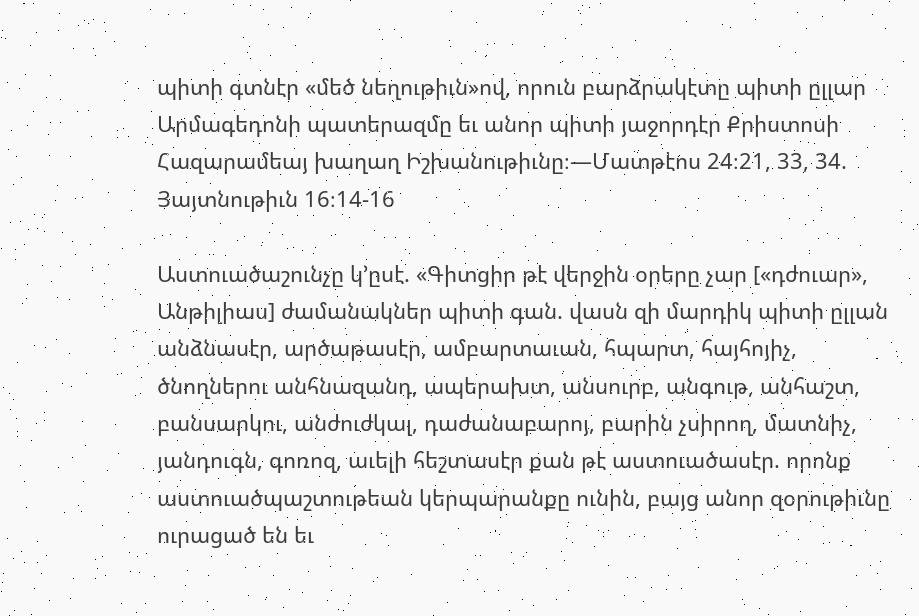պիտի գտնէր «մեծ նեղութիւն»ով, որուն բարձրակէտը պիտի ըլլար Արմագեդոնի պատերազմը եւ անոր պիտի յաջորդէր Քրիստոսի Հազարամեայ խաղաղ Իշխանութիւնը։—Մատթէոս 24։21, 33, 34. Յայտնութիւն 16։14-16

Աստուածաշունչը կ’ըսէ. «Գիտցիր թէ վերջին օրերը չար [«դժուար», Անթիլիաս] ժամանակներ պիտի գան. վասն զի մարդիկ պիտի ըլլան անձնասէր, արծաթասէր, ամբարտաւան, հպարտ, հայհոյիչ, ծնողներու անհնազանդ, ապերախտ, անսուրբ, անգութ, անհաշտ, բանսարկու, անժուժկալ, դաժանաբարոյ, բարին չսիրող, մատնիչ, յանդուգն, գոռոզ, աւելի հեշտասէր քան թէ աստուածասէր. որոնք աստուածպաշտութեան կերպարանքը ունին, բայց անոր զօրութիւնը ուրացած են եւ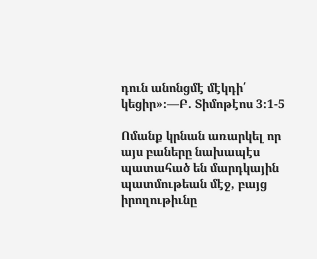դուն անոնցմէ մէկդի՛ կեցիր»։—Բ. Տիմոթէոս 3։1-5

Ոմանք կրնան առարկել որ այս բաները նախապէս պատահած են մարդկային պատմութեան մէջ, բայց իրողութիւնը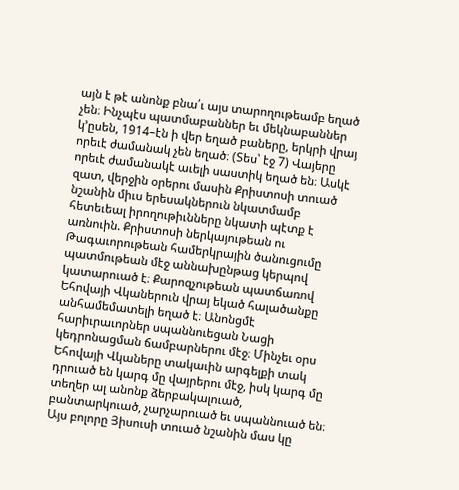այն է թէ անոնք բնա՛ւ այս տարողութեամբ եղած չեն։ Ինչպէս պատմաբաններ եւ մեկնաբաններ կ’ըսեն, 1914–էն ի վեր եղած բաները, երկրի վրայ որեւէ ժամանակ չեն եղած։ (Տես՝ էջ 7) Վայերը որեւէ ժամանակէ աւելի սաստիկ եղած են։ Ասկէ զատ, վերջին օրերու մասին Քրիստոսի տուած նշանին միւս երեսակներուն նկատմամբ հետեւեալ իրողութիւնները նկատի պէտք է առնուին. Քրիստոսի ներկայութեան ու Թագաւորութեան համերկրային ծանուցումը պատմութեան մէջ աննախընթաց կերպով կատարուած է։ Քարոզչութեան պատճառով Եհովայի Վկաներուն վրայ եկած հալածանքը անհամեմատելի եղած է։ Անոնցմէ հարիւրաւորներ սպաննուեցան Նացի կեդրոնացման ճամբարներու մէջ։ Մինչեւ օրս Եհովայի Վկաները տակաւին արգելքի տակ դրուած են կարգ մը վայրերու մէջ, իսկ կարգ մը տեղեր ալ անոնք ձերբակալուած, բանտարկուած, չարչարուած եւ սպաննուած են։ Այս բոլորը Յիսուսի տուած նշանին մաս կը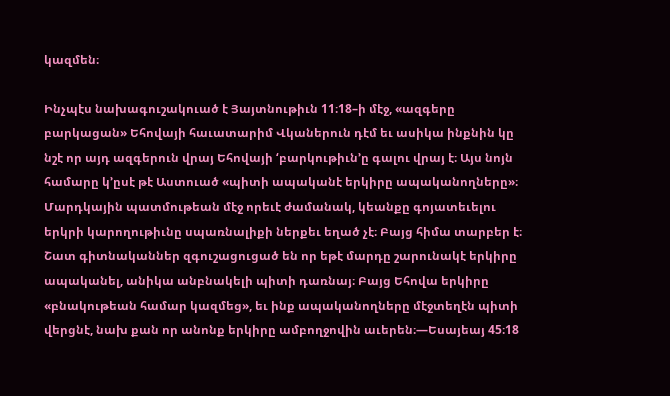կազմեն։

Ինչպէս նախագուշակուած է Յայտնութիւն 11։18–ի մէջ, «ազգերը բարկացան» Եհովայի հաւատարիմ Վկաներուն դէմ եւ ասիկա ինքնին կը նշէ որ այդ ազգերուն վրայ Եհովայի ‘բարկութիւն’ը գալու վրայ է։ Այս նոյն համարը կ’ըսէ թէ Աստուած «պիտի ապականէ երկիրը ապականողները»։ Մարդկային պատմութեան մէջ որեւէ ժամանակ, կեանքը գոյատեւելու երկրի կարողութիւնը սպառնալիքի ներքեւ եղած չէ։ Բայց հիմա տարբեր է։ Շատ գիտնականներ զգուշացուցած են որ եթէ մարդը շարունակէ երկիրը ապականել, անիկա անբնակելի պիտի դառնայ։ Բայց Եհովա երկիրը «բնակութեան համար կազմեց», եւ ինք ապականողները մէջտեղէն պիտի վերցնէ, նախ քան որ անոնք երկիրը ամբողջովին աւերեն։—Եսայեայ 45։18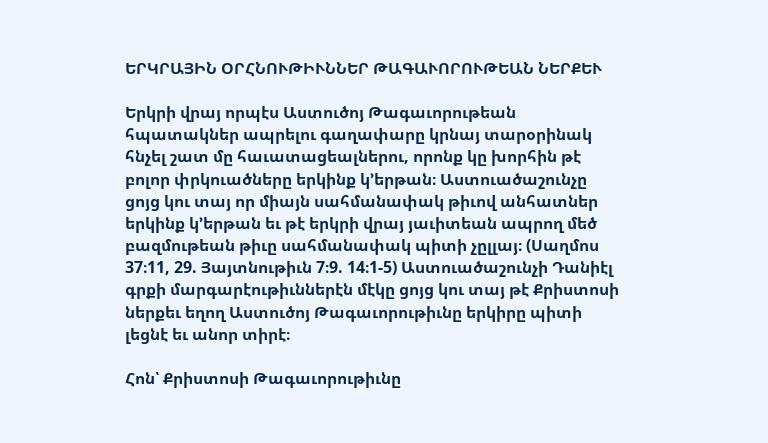ԵՐԿՐԱՅԻՆ ՕՐՀՆՈՒԹԻՒՆՆԵՐ ԹԱԳԱՒՈՐՈՒԹԵԱՆ ՆԵՐՔԵՒ

Երկրի վրայ որպէս Աստուծոյ Թագաւորութեան հպատակներ ապրելու գաղափարը կրնայ տարօրինակ հնչել շատ մը հաւատացեալներու, որոնք կը խորհին թէ բոլոր փրկուածները երկինք կ’երթան։ Աստուածաշունչը ցոյց կու տայ որ միայն սահմանափակ թիւով անհատներ երկինք կ’երթան եւ թէ երկրի վրայ յաւիտեան ապրող մեծ բազմութեան թիւը սահմանափակ պիտի չըլլայ։ (Սաղմոս 37։11, 29. Յայտնութիւն 7։9. 14։1-5) Աստուածաշունչի Դանիէլ գրքի մարգարէութիւններէն մէկը ցոյց կու տայ թէ Քրիստոսի ներքեւ եղող Աստուծոյ Թագաւորութիւնը երկիրը պիտի լեցնէ եւ անոր տիրէ։

Հոն՝ Քրիստոսի Թագաւորութիւնը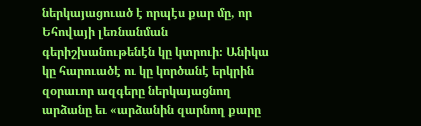ներկայացուած է որպէս քար մը, որ Եհովայի լեռնանման գերիշխանութենէն կը կտրուի։ Անիկա կը հարուածէ ու կը կործանէ երկրին զօրաւոր ազգերը ներկայացնող արձանը եւ «արձանին զարնող քարը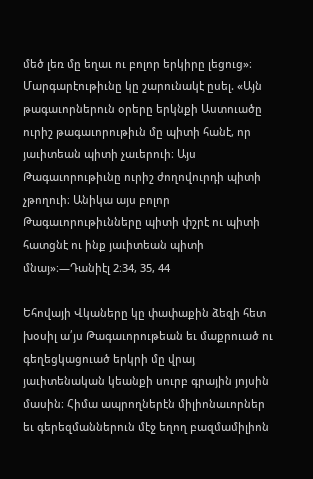մեծ լեռ մը եղաւ ու բոլոր երկիրը լեցուց»։ Մարգարէութիւնը կը շարունակէ ըսել. «Այն թագաւորներուն օրերը երկնքի Աստուածը ուրիշ թագաւորութիւն մը պիտի հանէ, որ յաւիտեան պիտի չաւերուի։ Այս Թագաւորութիւնը ուրիշ ժողովուրդի պիտի չթողուի։ Անիկա այս բոլոր Թագաւորութիւնները պիտի փշրէ ու պիտի հատցնէ ու ինք յաւիտեան պիտի մնայ»։—Դանիէլ 2։34, 35, 44

Եհովայի Վկաները կը փափաքին ձեզի հետ խօսիլ ա՛յս Թագաւորութեան եւ մաքրուած ու գեղեցկացուած երկրի մը վրայ յաւիտենական կեանքի սուրբ գրային յոյսին մասին։ Հիմա ապրողներէն միլիոնաւորներ եւ գերեզմաններուն մէջ եղող բազմամիլիոն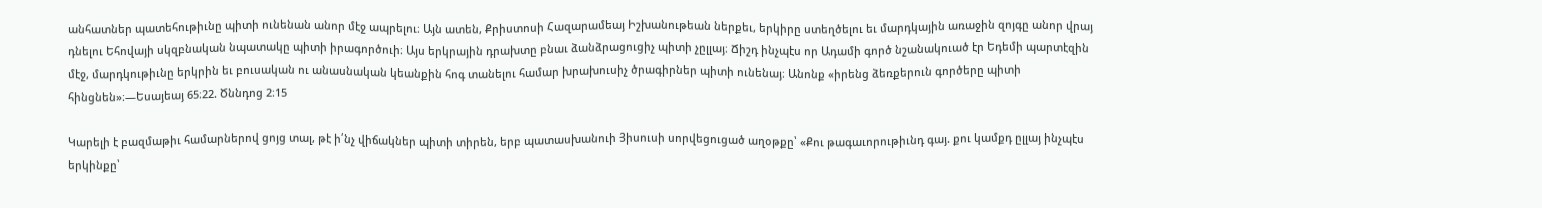անհատներ պատեհութիւնը պիտի ունենան անոր մէջ ապրելու։ Այն ատեն, Քրիստոսի Հազարամեայ Իշխանութեան ներքեւ, երկիրը ստեղծելու եւ մարդկային առաջին զոյգը անոր վրայ դնելու Եհովայի սկզբնական նպատակը պիտի իրագործուի։ Այս երկրային դրախտը բնաւ ձանձրացուցիչ պիտի չըլլայ։ Ճիշդ ինչպէս որ Ադամի գործ նշանակուած էր Եդեմի պարտէզին մէջ, մարդկութիւնը երկրին եւ բուսական ու անասնական կեանքին հոգ տանելու համար խրախուսիչ ծրագիրներ պիտի ունենայ։ Անոնք «իրենց ձեռքերուն գործերը պիտի հինցնեն»։—Եսայեայ 65։22. Ծննդոց 2։15

Կարելի է բազմաթիւ համարներով ցոյց տալ, թէ ի՛նչ վիճակներ պիտի տիրեն, երբ պատասխանուի Յիսուսի սորվեցուցած աղօթքը՝ «Քու թագաւորութիւնդ գայ. քու կամքդ ըլլայ ինչպէս երկինքը՝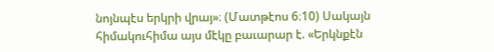նոյնպէս երկրի վրայ»։ (Մատթէոս 6։10) Սակայն հիմակուհիմա այս մէկը բաւարար է. «Երկնքէն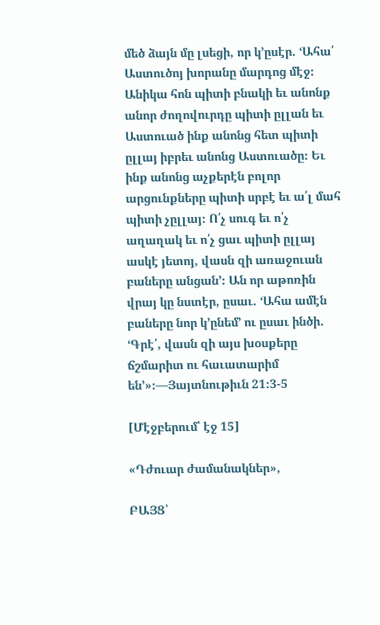մեծ ձայն մը լսեցի, որ կ’ըսէր. ‘Ահա՛ Աստուծոյ խորանը մարդոց մէջ։ Անիկա հոն պիտի բնակի եւ անոնք անոր ժողովուրդը պիտի ըլլան եւ Աստուած ինք անոնց հետ պիտի ըլլայ իբրեւ անոնց Աստուածը։ Եւ ինք անոնց աչքերէն բոլոր արցունքները պիտի սրբէ եւ ա՛լ մահ պիտի չըլլայ։ Ո՛չ սուգ եւ ո՛չ աղաղակ եւ ո՛չ ցաւ պիտի ըլլայ ասկէ յետոյ, վասն զի առաջուան բաները անցան’։ Ան որ աթոռին վրայ կը նստէր, ըսաւ. ‘Ահա ամէն բաները նոր կ’ընեմ’ ու ըսաւ ինծի. ‘Գրէ՛, վասն զի այս խօսքերը ճշմարիտ ու հաւատարիմ են’»։—Յայտնութիւն 21։3-5

[Մէջբերում՝ էջ 15]

«Դժուար ժամանակներ»,

ԲԱՅՑ՝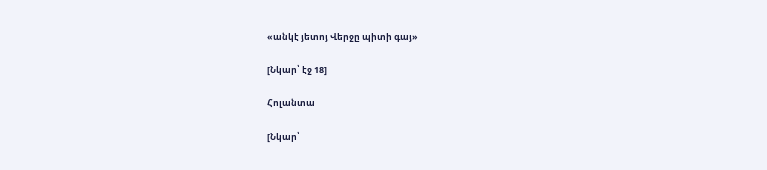«անկէ յետոյ Վերջը պիտի գայ»

[Նկար՝ էջ 18]

Հոլանտա

[Նկար՝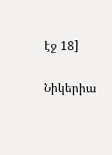էջ 18]

Նիկերիա